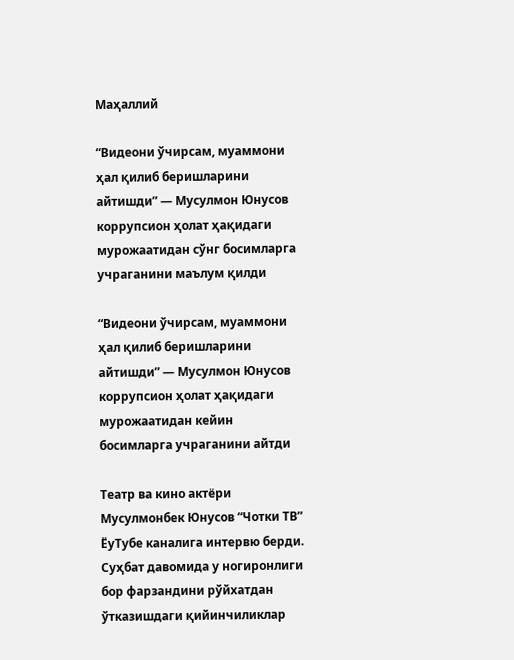Маҳаллий

“Видеони ўчирсам, муаммони ҳал қилиб беришларини айтишди” — Мусулмон Юнусов коррупсион ҳолат ҳақидаги мурожаатидан сўнг босимларга учраганини маълум қилди

“Видеони ўчирсам, муаммони ҳал қилиб беришларини айтишди” — Мусулмон Юнусов коррупсион ҳолат ҳақидаги мурожаатидан кейин босимларга учраганини айтди

Театр ва кино актёри Мусулмонбек Юнусов “Чотки ТВ” ЁуТубе каналига интервю берди. Суҳбат давомида у ногиронлиги бор фарзандини рўйхатдан ўтказишдаги қийинчиликлар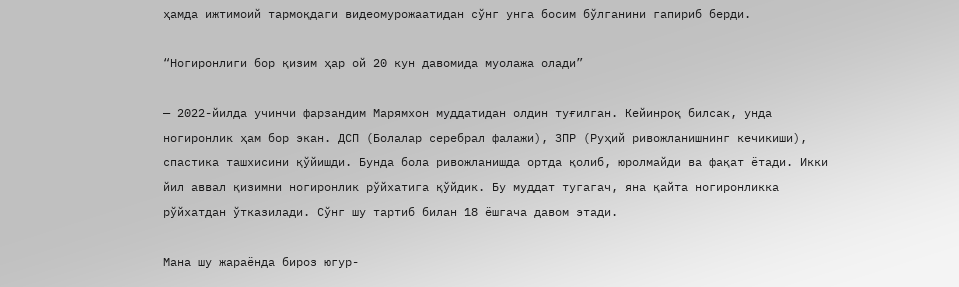ҳамда ижтимоий тармоқдаги видеомурожаатидан сўнг унга босим бўлганини гапириб берди.

“Ногиронлиги бор қизим ҳар ой 20 кун давомида муолажа олади”

— 2022-йилда учинчи фарзандим Марямхон муддатидан олдин туғилган. Кейинроқ билсак, унда ногиронлик ҳам бор экан. ДСП (Болалар серебрал фалажи), ЗПР (Руҳий ривожланишнинг кечикиши), спастика ташхисини қўйишди. Бунда бола ривожланишда ортда қолиб, юролмайди ва фақат ётади. Икки йил аввал қизимни ногиронлик рўйхатига қўйдик. Бу муддат тугагач, яна қайта ногиронликка рўйхатдан ўтказилади. Сўнг шу тартиб билан 18 ёшгача давом этади.

Мана шу жараёнда бироз югур-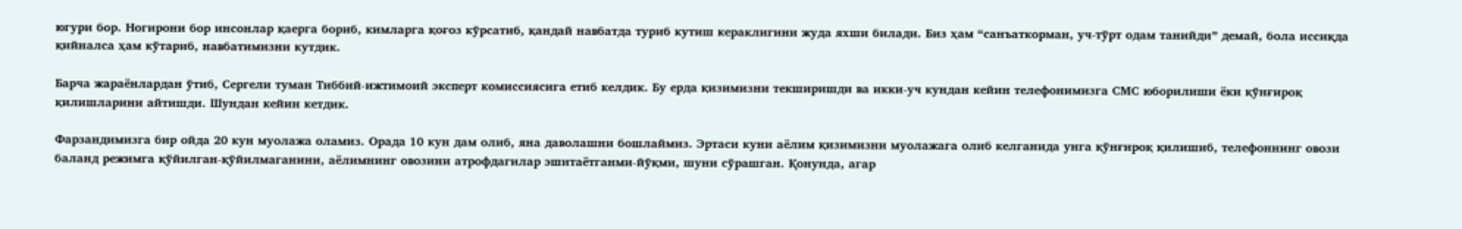югури бор. Ногирони бор инсонлар қаерга бориб, кимларга қоғоз кўрсатиб, қандай навбатда туриб кутиш кераклигини жуда яхши билади. Биз ҳам “санъаткорман, уч-тўрт одам танийди” демай, бола иссиқда қийналса ҳам кўтариб, навбатимизни кутдик.

Барча жараёнлардан ўтиб, Сергели туман Тиббий-ижтимоий эксперт комиссиясига етиб келдик. Бу ерда қизимизни текширишди ва икки-уч кундан кейин телефонимизга СМС юборилиши ёки қўнғироқ қилишларини айтишди. Шундан кейин кетдик.

Фарзандимизга бир ойда 20 кун муолажа оламиз. Орада 10 кун дам олиб, яна даволашни бошлаймиз. Эртаси куни аёлим қизимизни муолажага олиб келганида унга қўнғироқ қилишиб, телефоннинг овози баланд режимга қўйилган-қўйилмаганини, аёлимнинг овозини атрофдагилар эшитаётганми-йўқми, шуни сўрашган. Қонунда, агар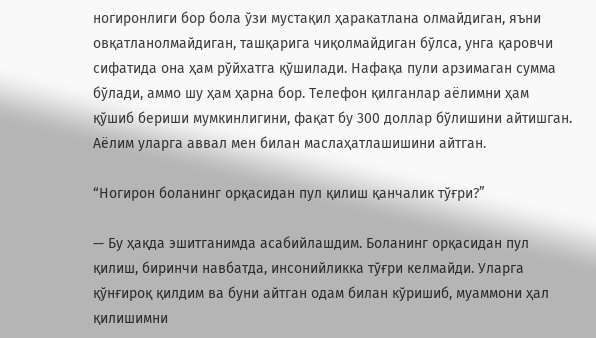ногиронлиги бор бола ўзи мустақил ҳаракатлана олмайдиган, яъни овқатланолмайдиган, ташқарига чиқолмайдиган бўлса, унга қаровчи сифатида она ҳам рўйхатга қўшилади. Нафақа пули арзимаган сумма бўлади, аммо шу ҳам ҳарна бор. Телефон қилганлар аёлимни ҳам қўшиб бериши мумкинлигини, фақат бу 300 доллар бўлишини айтишган. Аёлим уларга аввал мен билан маслаҳатлашишини айтган.

“Ногирон боланинг орқасидан пул қилиш қанчалик тўғри?”

— Бу ҳақда эшитганимда асабийлашдим. Боланинг орқасидан пул қилиш, биринчи навбатда, инсонийликка тўғри келмайди. Уларга қўнғироқ қилдим ва буни айтган одам билан кўришиб, муаммони ҳал қилишимни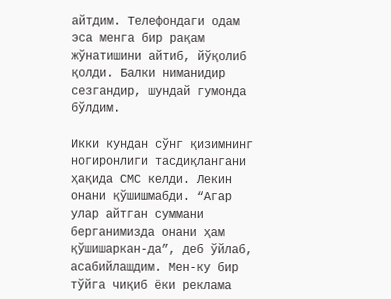айтдим. Телефондаги одам эса менга бир рақам жўнатишини айтиб, йўқолиб қолди. Балки ниманидир сезгандир, шундай гумонда бўлдим.

Икки кундан сўнг қизимнинг ногиронлиги тасдиқлангани ҳақида СМС келди. Лекин онани қўшишмабди. “Агар улар айтган суммани берганимизда онани ҳам қўшишаркан-да”, деб ўйлаб, асабийлашдим. Мен-ку бир тўйга чиқиб ёки реклама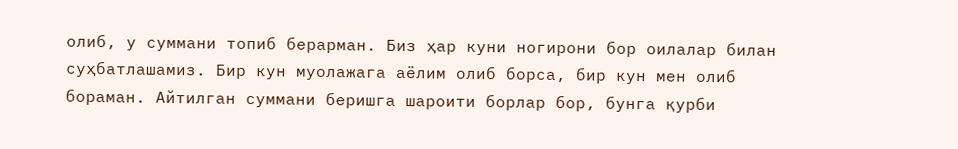олиб, у суммани топиб берарман. Биз ҳар куни ногирони бор оилалар билан суҳбатлашамиз. Бир кун муолажага аёлим олиб борса, бир кун мен олиб бораман. Айтилган суммани беришга шароити борлар бор, бунга қурби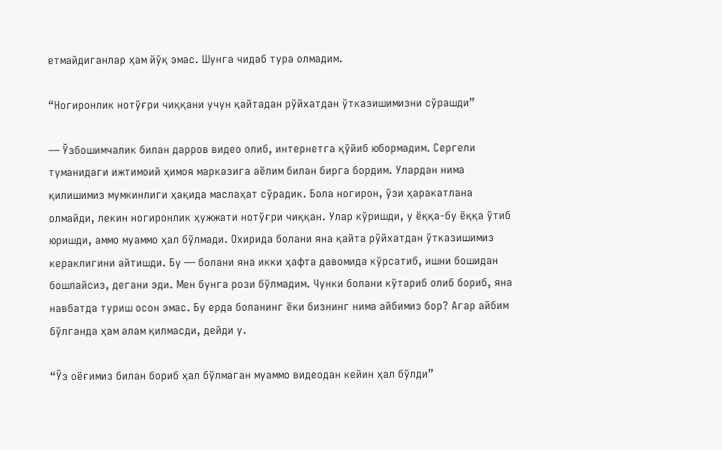етмайдиганлар ҳам йўқ эмас. Шунга чидаб тура олмадим.

“Ногиронлик нотўғри чиққани учун қайтадан рўйхатдан ўтказишимизни сўрашди”

— Ўзбошимчалик билан дарров видео олиб, интернетга қўйиб юбормадим. Сергели туманидаги ижтимоий ҳимоя марказига аёлим билан бирга бордим. Улардан нима қилишимиз мумкинлиги ҳақида маслаҳат сўрадик. Бола ногирон, ўзи ҳаракатлана олмайди, лекин ногиронлик ҳужжати нотўғри чиққан. Улар кўришди, у ёққа-бу ёққа ўтиб юришди, аммо муаммо ҳал бўлмади. Охирида болани яна қайта рўйхатдан ўтказишимиз кераклигини айтишди. Бу — болани яна икки ҳафта давомида кўрсатиб, ишни бошидан бошлайсиз, дегани эди. Мен бунга рози бўлмадим. Чунки болани кўтариб олиб бориб, яна навбатда туриш осон эмас. Бу ерда боланинг ёки бизнинг нима айбимиз бор? Агар айбим бўлганда ҳам алам қилмасди, дейди у.

“Ўз оёғимиз билан бориб ҳал бўлмаган муаммо видеодан кейин ҳал бўлди”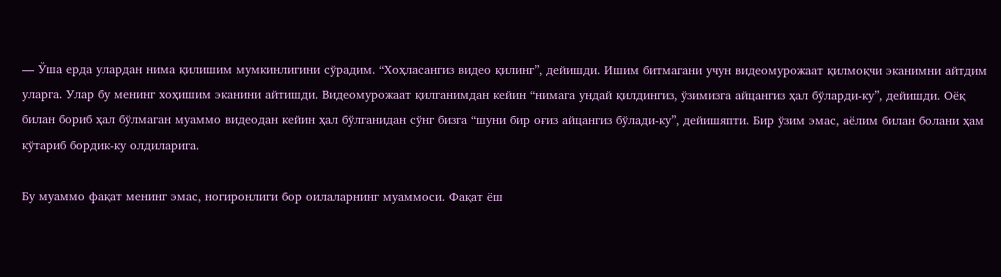— Ўша ерда улардан нима қилишим мумкинлигини сўрадим. “Хоҳласангиз видео қилинг”, дейишди. Ишим битмагани учун видеомурожаат қилмоқчи эканимни айтдим уларга. Улар бу менинг хоҳишим эканини айтишди. Видеомурожаат қилганимдан кейин “нимага ундай қилдингиз, ўзимизга айцангиз ҳал бўларди-ку”, дейишди. Оёқ билан бориб ҳал бўлмаган муаммо видеодан кейин ҳал бўлганидан сўнг бизга “шуни бир оғиз айцангиз бўлади-ку”, дейишяпти. Бир ўзим эмас, аёлим билан болани ҳам кўтариб бордик-ку олдиларига.

Бу муаммо фақат менинг эмас, ногиронлиги бор оилаларнинг муаммоси. Фақат ёш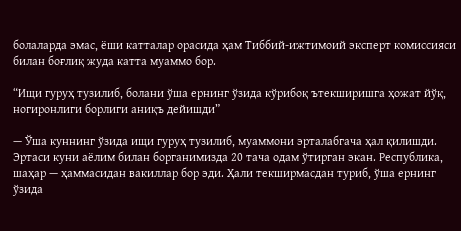болаларда эмас, ёши катталар орасида ҳам Тиббий-ижтимоий эксперт комиссияси билан боғлиқ жуда катта муаммо бор.

“Ищи гуруҳ тузилиб, болани ўша ернинг ўзида кўрибоқ ътекширишга ҳожат йўқ, ногиронлиги борлиги аниқъ дейишди”

— Ўша куннинг ўзида ищи гуруҳ тузилиб, муаммони эрталабгача ҳал қилишди. Эртаси куни аёлим билан борганимизда 20 тача одам ўтирган экан. Республика, шаҳар — ҳаммасидан вакиллар бор эди. Ҳали текширмасдан туриб, ўша ернинг ўзида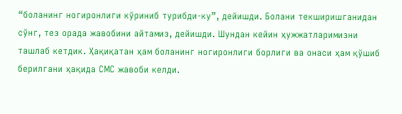“боланинг ногиронлиги кўриниб турибди-ку”, дейишди. Болани текширишганидан сўнг, тез орада жавобини айтамиз, дейишди. Шундан кейин ҳужжатларимизни ташлаб кетдик. Ҳақиқатан ҳам боланинг ногиронлиги борлиги ва онаси ҳам қўшиб берилгани ҳақида СМС жавоби келди.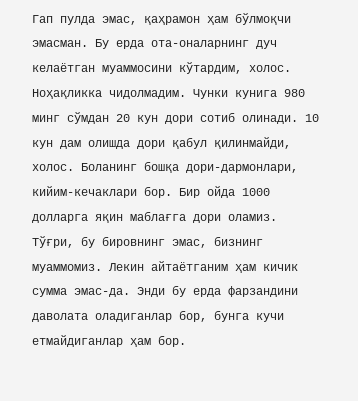Гап пулда эмас, қаҳрамон ҳам бўлмоқчи эмасман. Бу ерда ота-оналарнинг дуч келаётган муаммосини кўтардим, холос. Ноҳақликка чидолмадим. Чунки кунига 980 минг сўмдан 20 кун дори сотиб олинади. 10 кун дам олишда дори қабул қилинмайди, холос. Боланинг бошқа дори-дармонлари, кийим-кечаклари бор. Бир ойда 1000 долларга яқин маблағга дори оламиз. Тўғри, бу бировнинг эмас, бизнинг муаммомиз. Лекин айтаётганим ҳам кичик сумма эмас-да. Энди бу ерда фарзандини даволата оладиганлар бор, бунга кучи етмайдиганлар ҳам бор.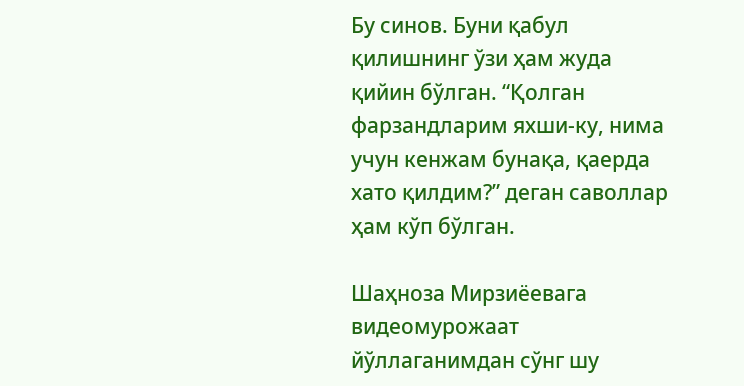Бу синов. Буни қабул қилишнинг ўзи ҳам жуда қийин бўлган. “Қолган фарзандларим яхши-ку, нима учун кенжам бунақа, қаерда хато қилдим?” деган саволлар ҳам кўп бўлган.

Шаҳноза Мирзиёевага видеомурожаат йўллаганимдан сўнг шу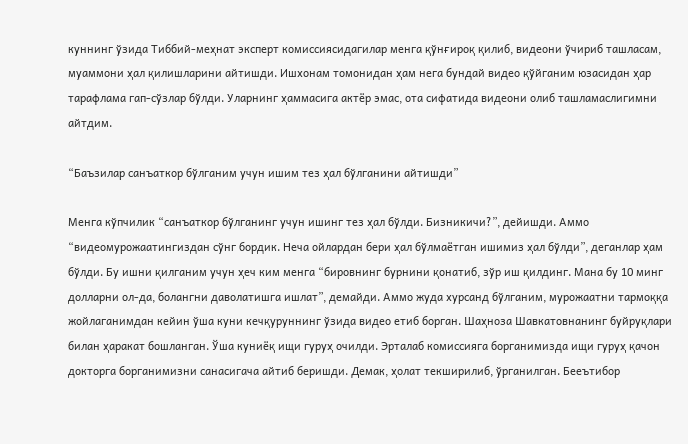куннинг ўзида Тиббий-меҳнат эксперт комиссиясидагилар менга қўнғироқ қилиб, видеони ўчириб ташласам, муаммони ҳал қилишларини айтишди. Ишхонам томонидан ҳам нега бундай видео қўйганим юзасидан ҳар тарафлама гап-сўзлар бўлди. Уларнинг ҳаммасига актёр эмас, ота сифатида видеони олиб ташламаслигимни айтдим.

“Баъзилар санъаткор бўлганим учун ишим тез ҳал бўлганини айтишди”

Менга кўпчилик “санъаткор бўлганинг учун ишинг тез ҳал бўлди. Бизникичи?”, дейишди. Аммо “видеомурожаатингиздан сўнг бордик. Неча ойлардан бери ҳал бўлмаётган ишимиз ҳал бўлди”, деганлар ҳам бўлди. Бу ишни қилганим учун ҳеч ким менга “бировнинг бурнини қонатиб, зўр иш қилдинг. Мана бу 10 минг долларни ол-да, болангни даволатишга ишлат”, демайди. Аммо жуда хурсанд бўлганим, мурожаатни тармоққа жойлаганимдан кейин ўша куни кечқуруннинг ўзида видео етиб борган. Шаҳноза Шавкатовнанинг буйруқлари билан ҳаракат бошланган. Ўша куниёқ ищи гуруҳ очилди. Эрталаб комиссияга борганимизда ищи гуруҳ қачон докторга борганимизни санасигача айтиб беришди. Демак, ҳолат текширилиб, ўрганилган. Бееътибор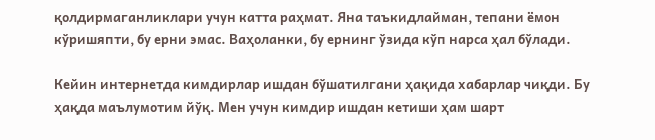қолдирмаганликлари учун катта раҳмат. Яна таъкидлайман, тепани ёмон кўришяпти, бу ерни эмас. Ваҳоланки, бу ернинг ўзида кўп нарса ҳал бўлади.

Кейин интернетда кимдирлар ишдан бўшатилгани ҳақида хабарлар чиқди. Бу ҳақда маълумотим йўқ. Мен учун кимдир ишдан кетиши ҳам шарт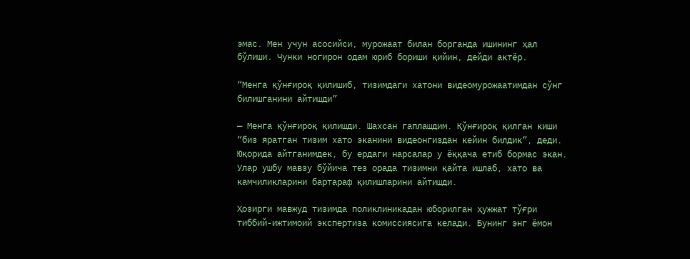эмас. Мен учун асосийси, мурожаат билан борганда ишининг ҳал бўлиши. Чунки ногирон одам юриб бориши қийин, дейди актёр.

“Менга қўнғироқ қилишиб, тизимдаги хатони видеомурожаатимдан сўнг билишганини айтишди”

— Менга қўнғироқ қилишди. Шахсан гаплашдим. Қўнғироқ қилган киши “биз яратган тизим хато эканини видеонгиздан кейин билдик”, деди. Юқорида айтганимдек, бу ердаги нарсалар у ёққача етиб бормас экан. Улар ушбу мавзу бўйича тез орада тизимни қайта ишлаб, хато ва камчиликларини бартараф қилишларини айтишди.

Ҳозирги мавжуд тизимда поликлиникадан юборилган ҳужжат тўғри тиббий-ижтимоий экспертиза комиссиясига келади. Бунинг энг ёмон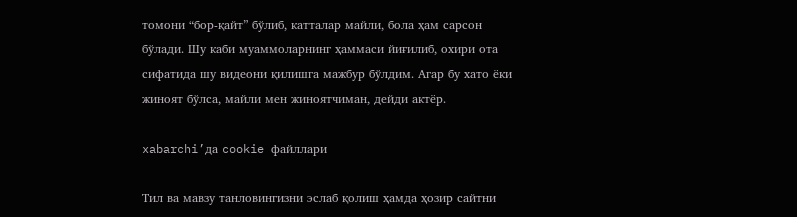томони “бор-қайт” бўлиб, катталар майли, бола ҳам сарсон бўлади. Шу каби муаммоларнинг ҳаммаси йиғилиб, охири ота сифатида шу видеони қилишга мажбур бўлдим. Агар бу хато ёки жиноят бўлса, майли мен жиноятчиман, дейди актёр.

xabarchi’да cookie файллари

Тил ва мавзу танловингизни эслаб қолиш ҳамда ҳозир сайтни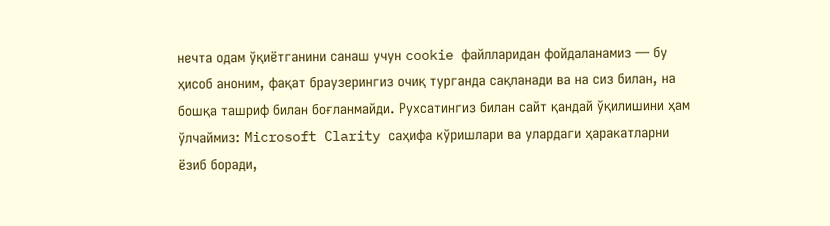нечта одам ўқиётганини санаш учун cookie файлларидан фойдаланамиз — бу ҳисоб аноним, фақат браузерингиз очиқ турганда сақланади ва на сиз билан, на бошқа ташриф билан боғланмайди. Рухсатингиз билан сайт қандай ўқилишини ҳам ўлчаймиз: Microsoft Clarity саҳифа кўришлари ва улардаги ҳаракатларни ёзиб боради,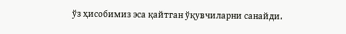ўз ҳисобимиз эса қайтган ўқувчиларни санайди.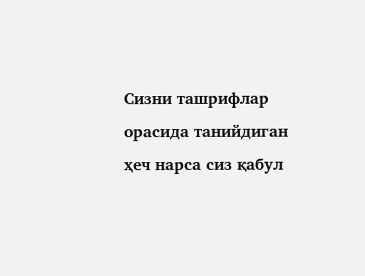Сизни ташрифлар орасида танийдиган ҳеч нарса сиз қабул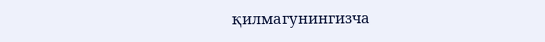қилмагунингизча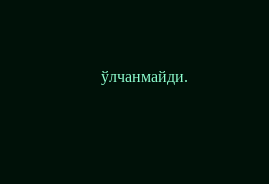ўлчанмайди.